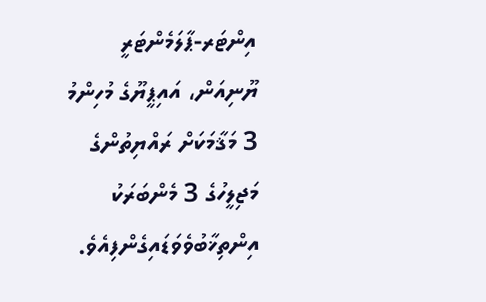އިންޓަރ-ޕާލަމެންޓަރީ ޔޫނިއަން، އައިޕީޔޫގެ މުހިންމު 3 މަޤާމަކަށް ރައްޔިތުންގެ މަޖިލީހުގެ 3 މެންބަރަކު އިންތިޚާބުވެވަޑައިގެންފިއެވެ.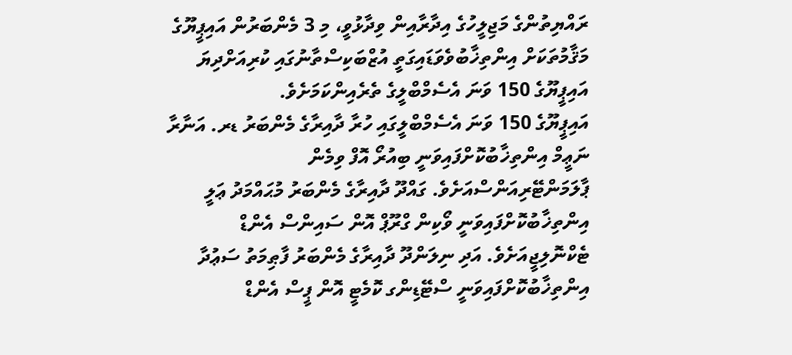ރައްޔިތުންގެ މަޖިލީހުގެ އިދާރާއިން ވިދާޅުވީ، މި 3 މެންބަރުން އައިޕީޔޫގެ މަޤާމުތަކަށް އިންތިޚާބުވެވަޑައިގަތީ އުޒްބަކިސްތާނުގައި ކުރިއަށްދިޔަ އައިޕީޔޫގެ 150 ވަނަ އެސެމްބްލީގެ ތެރެއިންކަމަށެވެ.
އައިޕީޔޫގެ 150 ވަނަ އެސެމްބްލީގައި ހުރާ ދާއިރާގެ މެންބަރު ޑރ. އަނާރާ ނަޢީމް އިންތިޚާބުކޮށްފައިވަނީ ބިއުރޯ އޮފް ވިމެން ޕާލަމަންޓޭރިއަންސްއަށެވެ. ގައްދޫ ދާއިރާގެ މެންބަރު މުޙައްމަދު ޢަލީ އިންތިޚާބުކޮށްފައިވަނީ ވޯކިން ގްރޫޕް އޮން ސައިންސް އެންޑް ޓެކްނޮލިޖީއަށެވެ. އަދި ނިލަންދޫ ދާއިރާގެ މެންބަރު ފާޠިމަތު ސަޢުދާ އިންތިޚާބުކޮށްފައިވަނީ ސްޓޭޑިންގ ކޮމެޓީ އޮން ޕީސް އެންޑް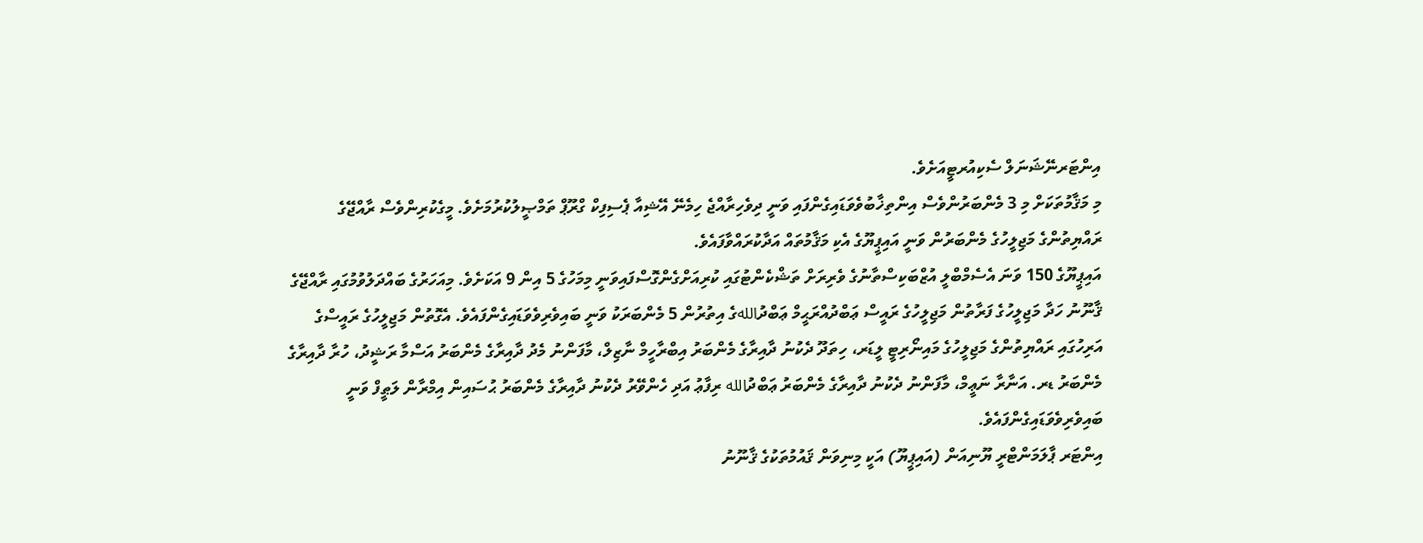އިންޓަރނޭޝަނަލް ސެކިއުރޓީއަށެވެ.
މި މަޤާމުތަކަށް މި 3 މެންބަރުންވެސް އިންތިޚާބުވެވަޑައިގެންފައި ވަނީ ދިވެހިރާއްޖެ ހިމެނޭ އޭޝިއާ ޕެސިފިކް ގްރޫޕް ތަމްޞީލުކުރުމަށެވެ. މީގެކުރިންވެސް ރާއްޖޭގެ ރައްޔިތުންގެ މަޖިލީހުގެ މެންބަރުން ވަނީ އައިޕީޔޫގެ އެކި މަޤާމުތައް އަދާކުރައްވާފައެވެ.
އައިޕީޔޫގެ 150 ވަނަ އެސެމްބްލީ އުޒްބަކިސްތާނުގެ ވެރިރަށް ތަޝްކެންޓުގައި ކުރިއަށްގެންގޮސްފައިވަނީ މިމަހުގެ 5 އިން 9 އަކަށެވެ. މިއަހަރުގެ ބައްދަލުވުމުގައި ރާއްޖޭގެ ޤާނޫނު ހަދާ މަޖިލީހުގެ ފަރާތުން މަޖިލީހުގެ ރައީސް ޢަބްދުއްރަޙީމް ޢަބްދުاللهގެ އިތުރުން 5 މެންބަރަކު ވަނީ ބައިވެރިވެވަޑައިގެންފައެވެ. އެގޮތުން މަޖިލީހުގެ ރައީސްގެ އަރިހުގައި ރައްޔިތުންގެ މަޖިލީހުގެ މައިނޯރިޓީ ލީޑަރ، ހިތަދޫ ދެކުނު ދާއިރާގެ މެންބަރު އިބްރާހީމް ނާޒިލް، މާފަންނު މެދު ދާއިރާގެ މެންބަރު އަސްމާ ރަޝީދު، ހުރާ ދާއިރާގެ މެންބަރު ޑރ. އަނާރާ ނަޢީމް، މާފަންނު ދެކުނު ދާއިރާގެ މެންބަރު ޢަބްދުالله ރިފާޢު އަދި ހެންވޭރު ދެކުނު ދާއިރާގެ މެންބަރު ޙުސައިން އިމްރާން ލަޠީފް ވަނީ ބައިވެރިވެވަޑައިގެންފައެވެ.
އިންޓަރ ޕާލަމަންޓްރީ ޔޫނިއަން (އައިޕީޔޫ) އަކީ މިނިވަން ޤައުމުތަކުގެ ޤާނޫނު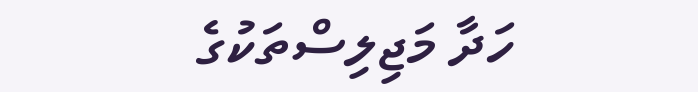ހަދާ މަޖިލިސްތަކުގެ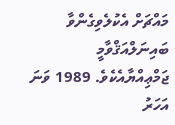މައްޗަށް އެކުލެވިގެންވާ ބައިނަލްއަޤްވާމީ ޖަމްޢިއްޔާއެކެވެ. 1989 ވަނަ އަހަރު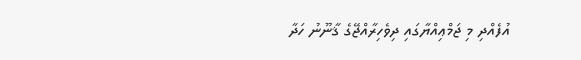އުފެއްދި މި ޖަމްޢިއްޔާގައި ދިވެހިރާއްޖޭގެ ޤާނޫނު ހަދާ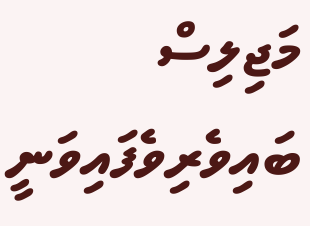މަޖިލިސް ބައިވެރިވެފައިވަނީ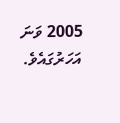2005 ވަނަ އަހަރުގައެވެ.